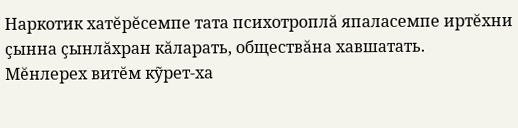Наркотик хатĕрĕсемпе тата психотроплă япаласемпе иртĕхни çынна çынлăхран кăларать, обществăна хавшатать.
Мĕнлерех витĕм кỹрет-ха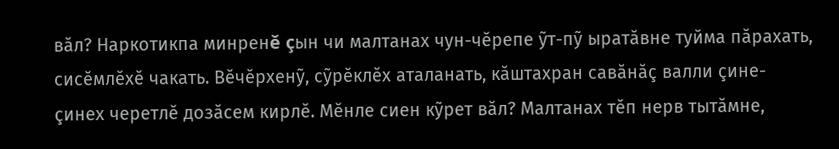вăл? Наркотикпа минренĕ çын чи малтанах чун-чĕрепе ỹт-пỹ ыратăвне туйма пăрахать, сисĕмлĕхĕ чакать. Вĕчĕрхенỹ, сỹрĕклĕх аталанать, кăштахран савăнăç валли çине-çинех черетлĕ дозăсем кирлĕ. Мĕнле сиен кỹрет вăл? Малтанах тĕп нерв тытăмне,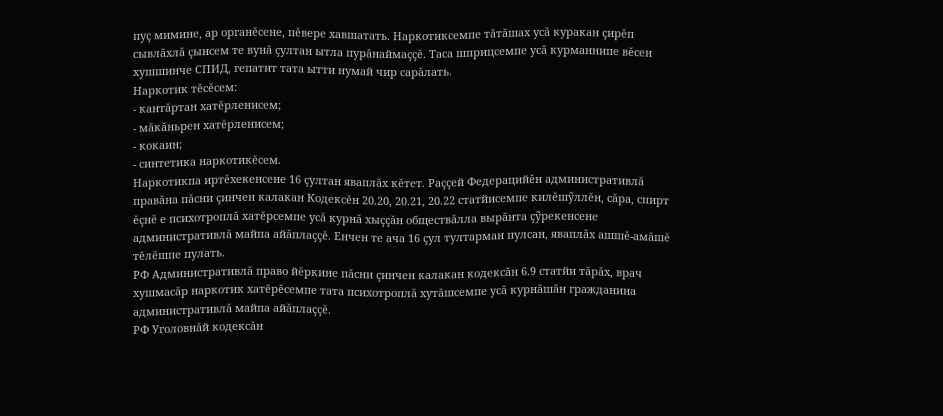пуç мимине, ар органĕсене, пĕвере хавшатать. Наркотиксемпе тăтăшах усă куракан çирĕп сывлăхлă çынсем те вунă çултан ытла пурăнаймаççĕ. Таса шприцсемпе усă курманнипе вĕсен хушшинче СПИД, гепатит тата ытти нумай чир сарăлать.
Наркотик тĕсĕсем:
- кантăртан хатĕрленисем;
- мăкăньрен хатĕрленисем;
- кокаин;
- синтетика наркотикĕсем.
Наркотикпа иртĕхекенсене 16 çултан яваплăх кĕтет. Раççей Федерацийĕн административлă правăна пăсни çинчен калакан Кодексĕн 20.20, 20.21, 20.22 статйисемпе килĕшỹллĕн, сăра, спирт ĕçнĕ е психотроплă хатĕрсемпе усă курнă хыççăн обществăлла вырăнта çỹрекенсене административлă майпа айăплаççĕ. Енчен те ача 16 çул тултарман пулсан, яваплăх ашшĕ-амăшĕ тĕлĕшпе пулать.
РФ Административлă право йĕркине пăсни çинчен калакан кодексăн 6.9 статйи тăрăх, врач хушмасăр наркотик хатĕрĕсемпе тата психотроплă хутăшсемпе усă курнăшăн гражданина административлă майпа айăплаççĕ.
РФ Уголовнăй кодексăн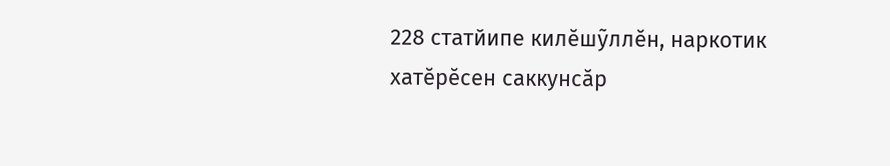228 статйипе килĕшỹллĕн, наркотик хатĕрĕсен саккунсăр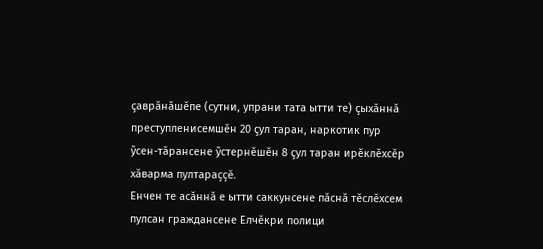çаврăнăшĕпе (сутни, упрани тата ытти те) çыхăннă преступленисемшĕн 20 çул таран, наркотик пур ỹсен-тăрансене ỹстернĕшĕн 8 çул таран ирĕклĕхсĕр хăварма пултараççĕ.
Енчен те асăннă е ытти саккунсене пăснă тĕслĕхсем пулсан граждансене Елчĕкри полици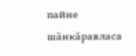пайне шăнкăравласа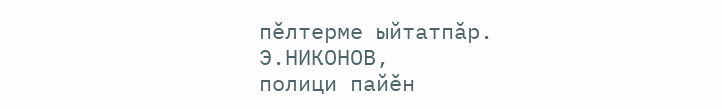пĕлтерме ыйтатпăр.
Э.НИКОНОВ,
полици пайĕн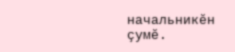начальникĕн çумĕ.